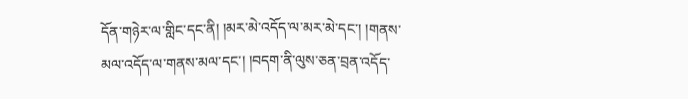དོན་གཉེར་ལ་གླིང་དང་ནི། །མར་མེ་འདོད་ལ་མར་མེ་དང་། །གནས་མལ་འདོད་ལ་གནས་མལ་དང་། །བདག་ནི་ལུས་ཅན་བྲན་འདོད་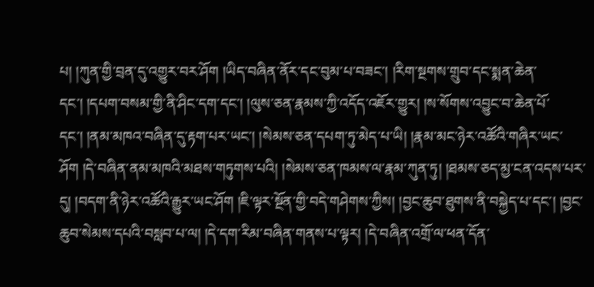པ། །ཀུན་གྱི་བྲན་དུ་འགྱུར་བར་ཤོག །ཡིད་བཞིན་ནོར་དང་བུམ་པ་བཟང་། །རིག་སྔགས་གྲུབ་དང་སྨན་ཆེན་དང་། །དཔག་བསམ་གྱི་ནི་ཤིང་དག་དང་། །ལུས་ཅན་རྣམས་ཀྱི་འདོད་འཇོར་གྱུར། །ས་སོགས་འབྱུང་བ་ཆེན་པོ་དང་། །ནམ་མཁའ་བཞིན་དུ་རྟག་པར་ཡང་། །སེམས་ཅན་དཔག་ཏུ་མེད་པ་ཡི། །རྣམ་མང་ཉེར་འཚོའི་གཞིར་ཡང་ཤོག །དེ་བཞིན་ནམ་མཁའི་མཐས་གཏུགས་པའི། །སེམས་ཅན་ཁམས་ལ་རྣམ་ཀུན་ཏུ། །ཐམས་ཅད་མྱ་ངན་འདས་པར་དུ། །བདག་ནི་ཉེར་འཚོའི་རྒྱུར་ཡང་ཤོག །ཇི་ལྟར་སྔོན་གྱི་བདེ་གཤེགས་ཀྱིས། །བྱང་ཆུབ་ཐུགས་ནི་བསྐྱེད་པ་དང་། །བྱང་ཆུབ་སེམས་དཔའི་བསླབ་པ་ལ། །དེ་དག་རིམ་བཞིན་གནས་པ་ལྟར། །དེ་བཞིན་འགྲོ་ལ་ཕན་དོན་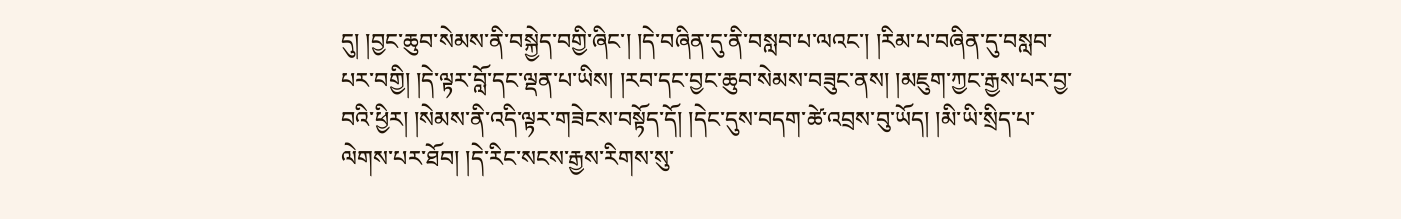དུ། །བྱང་ཆུབ་སེམས་ནི་བསྐྱེད་བགྱི་ཞིང་། །དེ་བཞིན་དུ་ནི་བསླབ་པ་ལའང་། །རིམ་པ་བཞིན་དུ་བསླབ་པར་བགྱི། །དེ་ལྟར་བློ་དང་ལྡན་པ་ཡིས། །རབ་དང་བྱང་ཆུབ་སེམས་བཟུང་ནས། །མཇུག་ཀྱང་རྒྱས་པར་བྱ་བའི་ཕྱིར། །སེམས་ནི་འདི་ལྟར་གཟེངས་བསྟོད་དོ། །དེང་དུས་བདག་ཚེ་འབྲས་བུ་ཡོད། །མི་ཡི་སྲིད་པ་ལེགས་པར་ཐོབ། །དེ་རིང་སངས་རྒྱས་རིགས་སུ་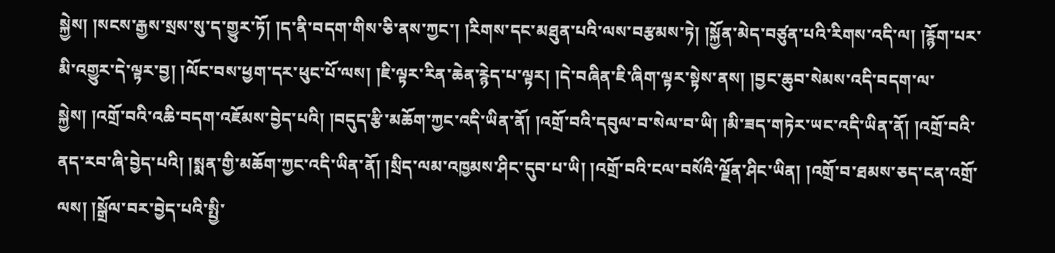སྐྱེས། །སངས་རྒྱས་སྲས་སུ་ད་གྱུར་ཏོ། །ད་ནི་བདག་གིས་ཅི་ནས་ཀྱང་། །རིགས་དང་མཐུན་པའི་ལས་བརྩམས་ཏེ། །སྐྱོན་མེད་བཙུན་པའི་རིགས་འདི་ལ། །རྙོག་པར་མི་འགྱུར་དེ་ལྟར་བྱ། །ལོང་བས་ཕྱག་དར་ཕུང་པོ་ལས། །ཇི་ལྟར་རིན་ཆེན་རྙེད་པ་ལྟར། །དེ་བཞིན་ཇི་ཞིག་ལྟར་སྟེས་ནས། །བྱང་ཆུབ་སེམས་འདི་བདག་ལ་སྐྱེས། །འགྲོ་བའི་འཆི་བདག་འཇོམས་བྱེད་པའི། །བདུད་རྩི་མཆོག་ཀྱང་འདི་ཡིན་ནོ། །འགྲོ་བའི་དབུལ་བ་སེལ་བ་ཡི། །མི་ཟད་གཏེར་ཡང་འདི་ཡིན་ནོ། །འགྲོ་བའི་ནད་རབ་ཞི་བྱེད་པའི། །སྨན་གྱི་མཆོག་ཀྱང་འདི་ཡིན་ནོ། །སྲིད་ལམ་འཁྱམས་ཤིང་དུབ་པ་ཡི། །འགྲོ་བའི་ངལ་བསོའི་ལྗོན་ཤིང་ཡིན། །འགྲོ་བ་ཐམས་ཅད་ངན་འགྲོ་ལས། །སྒྲོལ་བར་བྱེད་པའི་སྤྱི་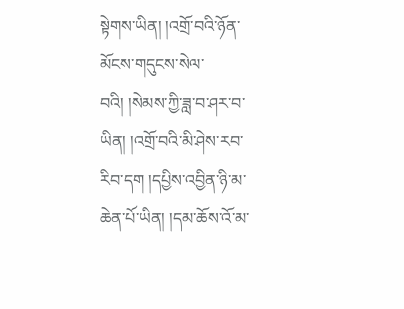སྟེགས་ཡིན། །འགྲོ་བའི་ཉོན་མོངས་གདུངས་སེལ་བའི། །སེམས་ཀྱི་ཟླ་བ་ཤར་བ་ཡིན། །འགྲོ་བའི་མི་ཤེས་རབ་རིབ་དག །དཔྱིས་འབྱིན་ཉི་མ་ཆེན་པོ་ཡིན། །དམ་ཆོས་འོ་མ་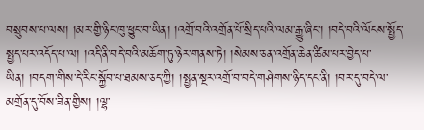བསྲུབས་པ་ལས། །མར་གྱི་ཉིང་ཁུ་ཕྱུང་བ་ཡིན། །འགྲོ་བའི་འགྲོན་པོ་སྲིད་པའི་ལམ་རྒྱུ་ཞིང་། །བདེ་བའི་ལོངས་སྤྱོད་སྤྱད་པར་འདོད་པ་ལ། །འདི་ནི་བདེ་བའི་མཆོག་ཏུ་ཉེར་གནས་ཏེ། །སེམས་ཅན་འགྲོན་ཆེན་ཚིམ་པར་བྱེད་པ་ཡིན། །བདག་གིས་དེ་རིང་སྐྱོབ་པ་ཐམས་ཅད་ཀྱི། །སྤྱན་སྔར་འགྲོ་བ་བདེ་གཤེགས་ཉིད་དང་ནི། །བར་དུ་བདེ་ལ་མགྲོན་དུ་བོས་ཟིན་གྱིས། །ལྷ་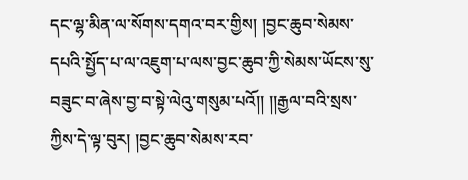དང་ལྷ་མིན་ལ་སོགས་དགའ་བར་གྱིས། །བྱང་ཆུབ་སེམས་དཔའི་སྤྱོད་པ་ལ་འཇུག་པ་ལས་བྱང་ཆུབ་ཀྱི་སེམས་ཡོངས་སུ་བཟུང་བ་ཞེས་བྱ་བ་སྟེ་ལེའུ་གསུམ་པའོ།། །།རྒྱལ་བའི་སྲས་ཀྱིས་དེ་ལྟ་བུར། །བྱང་ཆུབ་སེམས་རབ་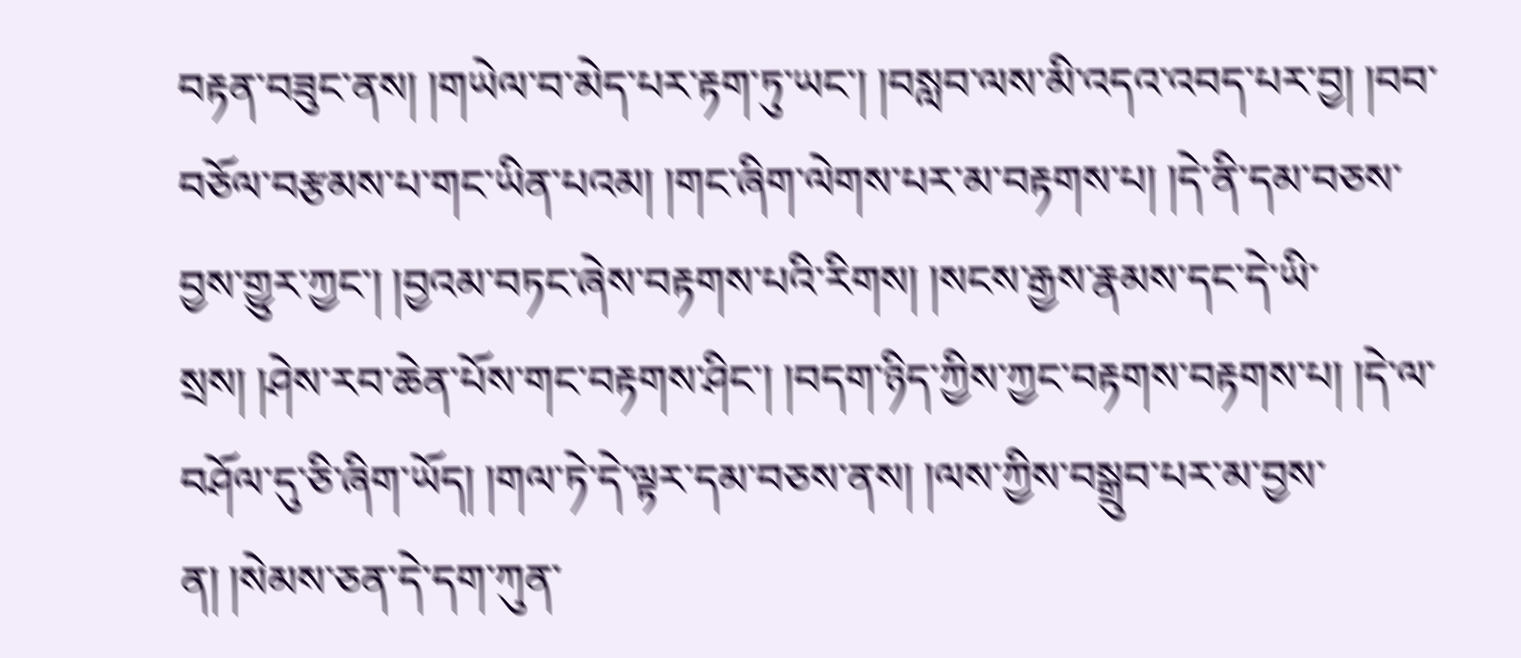བརྟན་བཟུང་ནས། །གཡེལ་བ་མེད་པར་རྟག་ཏུ་ཡང་། །བསླབ་ལས་མི་འདའ་འབད་པར་བྱ། །བབ་བཅོལ་བརྩམས་པ་གང་ཡིན་པའམ། །གང་ཞིག་ལེགས་པར་མ་བརྟགས་པ། །དེ་ནི་དམ་བཅས་བྱས་གྱུར་ཀྱང་། །བྱའམ་བཏང་ཞེས་བརྟགས་པའི་རིགས། །སངས་རྒྱས་རྣམས་དང་དེ་ཡི་སྲས། །ཤེས་རབ་ཆེན་པོས་གང་བརྟགས་ཤིང་། །བདག་ཉིད་ཀྱིས་ཀྱང་བརྟགས་བརྟགས་པ། །དེ་ལ་བཤོལ་དུ་ཅི་ཞིག་ཡོད། །གལ་ཏེ་དེ་ལྟར་དམ་བཅས་ནས། །ལས་ཀྱིས་བསྒྲུབ་པར་མ་བྱས་ན། །སེམས་ཅན་དེ་དག་ཀུན་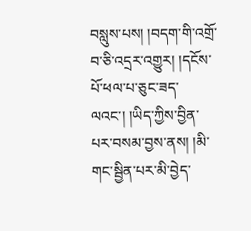བསླུས་པས། །བདག་གི་འགྲོ་བ་ཅི་འདྲར་འགྱུར། །དངོས་པོ་ཕལ་པ་ཅུང་ཟད་ལའང་། །ཡིད་ཀྱིས་བྱིན་པར་བསམ་བྱས་ནས། །མི་གང་སྦྱིན་པར་མི་བྱེད་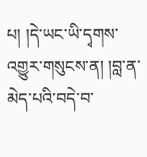པ། །དེ་ཡང་ཡི་དྭགས་འགྱུར་གསུངས་ན། །བླ་ན་མེད་པའི་བདེ་བ་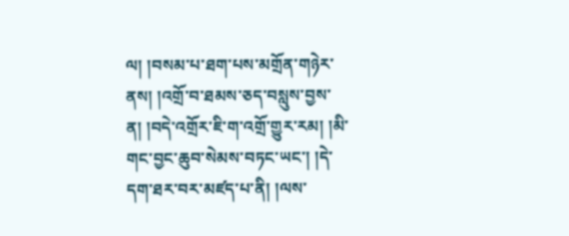ལ། །བསམ་པ་ཐག་པས་མགྲོན་གཉེར་ནས། །འགྲོ་བ་ཐམས་ཅད་བསླུས་བྱས་ན། །བདེ་འགྲོར་ཇི་ག་འགྲོ་གྱུར་རམ། །མི་གང་བྱང་ཆུབ་སེམས་བཏང་ཡང་། །དེ་དག་ཐར་བར་མཛད་པ་ནི། །ལས་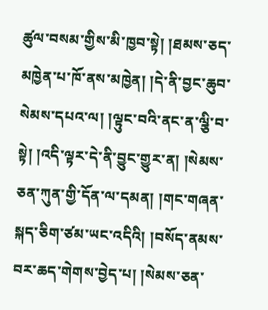ཚུལ་བསམ་གྱིས་མི་ཁྱབ་སྟེ། །ཐམས་ཅད་མཁྱེན་པ་ཁོ་ནས་མཁྱེན། །དེ་ནི་བྱང་ཆུབ་སེམས་དཔའ་ལ། །ལྟུང་བའི་ནང་ན་ལྕི་བ་སྟེ། །འདི་ལྟར་དེ་ནི་བྱུང་གྱུར་ན། །སེམས་ཅན་ཀུན་གྱི་དོན་ལ་དམན། །གང་གཞན་སྐད་ཅིག་ཙམ་ཡང་འདིའི། །བསོད་ནམས་བར་ཆད་གེགས་བྱེད་པ། །སེམས་ཅན་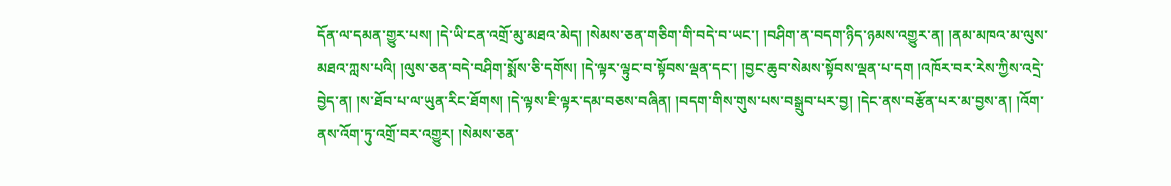དོན་ལ་དམན་གྱུར་པས། །དེ་ཡི་ངན་འགྲོ་མུ་མཐའ་མེད། །སེམས་ཅན་གཅིག་གི་བདེ་བ་ཡང་། །བཤིག་ན་བདག་ཉིད་ཉམས་འགྱུར་ན། །ནམ་མཁའ་མ་ལུས་མཐའ་ཀླས་པའི། །ལུས་ཅན་བདེ་བཤིག་སྨོས་ཅི་དགོས། །དེ་ལྟར་ལྟུང་བ་སྟོབས་ལྡན་དང་། །བྱང་ཆུབ་སེམས་སྟོབས་ལྡན་པ་དག །འཁོར་བར་རེས་ཀྱིས་འདྲེ་བྱེད་ན། །ས་ཐོབ་པ་ལ་ཡུན་རིང་ཐོགས། །དེ་ལྟས་ཇི་ལྟར་དམ་བཅས་བཞིན། །བདག་གིས་གུས་པས་བསྒྲུབ་པར་བྱ། །དེང་ནས་བརྩོན་པར་མ་བྱས་ན། །འོག་ནས་འོག་ཏུ་འགྲོ་བར་འགྱུར། །སེམས་ཅན་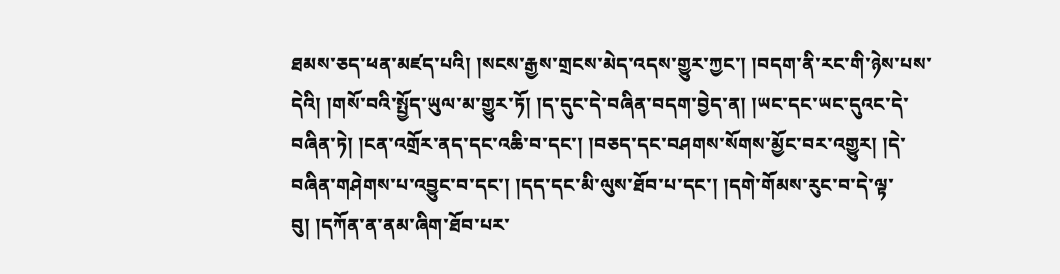ཐམས་ཅད་ཕན་མཛད་པའི། །སངས་རྒྱས་གྲངས་མེད་འདས་གྱུར་ཀྱང་། །བདག་ནི་རང་གི་ཉེས་པས་དེའི། །གསོ་བའི་སྤྱོད་ཡུལ་མ་གྱུར་ཏོ། །ད་དུང་དེ་བཞིན་བདག་བྱེད་ན། །ཡང་དང་ཡང་དུའང་དེ་བཞིན་ཏེ། །ངན་འགྲོར་ནད་དང་འཆི་བ་དང་། །བཅད་དང་བཤགས་སོགས་མྱོང་བར་འགྱུར། །དེ་བཞིན་གཤེགས་པ་འབྱུང་བ་དང་། །དད་དང་མི་ལུས་ཐོབ་པ་དང་། །དགེ་གོམས་རུང་བ་དེ་ལྟ་བུ། །དཀོན་ན་ནམ་ཞིག་ཐོབ་པར་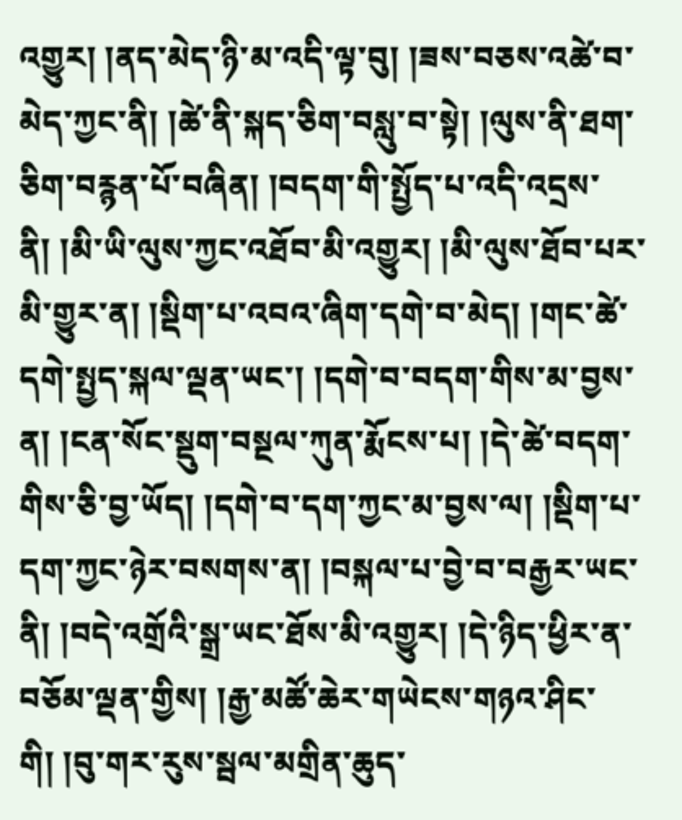འགྱུར། །ནད་མེད་ཉི་མ་འདི་ལྟ་བུ། །ཟས་བཅས་འཚེ་བ་མེད་ཀྱང་ནི། །ཚེ་ནི་སྐད་ཅིག་བསླུ་བ་སྟེ། །ལུས་ནི་ཐག་ཅིག་བརྙན་པོ་བཞིན། །བདག་གི་སྤྱོད་པ་འདི་འདྲས་ནི། །མི་ཡི་ལུས་ཀྱང་འཐོབ་མི་འགྱུར། །མི་ལུས་ཐོབ་པར་མི་གྱུར་ན། །སྡིག་པ་འབའ་ཞིག་དགེ་བ་མེད། །གང་ཚེ་དགེ་སྤྱད་སྐལ་ལྡན་ཡང་། །དགེ་བ་བདག་གིས་མ་བྱས་ན། །ངན་སོང་སྡུག་བསྔལ་ཀུན་རྨོངས་པ། །དེ་ཚེ་བདག་གིས་ཅི་བྱ་ཡོད། །དགེ་བ་དག་ཀྱང་མ་བྱས་ལ། །སྡིག་པ་དག་ཀྱང་ཉེར་བསགས་ན། །བསྐལ་པ་བྱེ་བ་བརྒྱར་ཡང་ནི། །བདེ་འགྲོའི་སྒྲ་ཡང་ཐོས་མི་འགྱུར། །དེ་ཉིད་ཕྱིར་ན་བཅོམ་ལྡན་གྱིས། །རྒྱ་མཚོ་ཆེར་གཡེངས་གཉའ་ཤིང་གི། །བུ་གར་རུས་སྦལ་མགྲིན་ཆུད་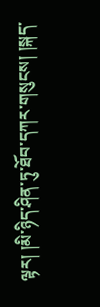ལྟར། །མི་ཉིད་ཤིན་ཏུ་ཐོབ་དཀར་གསུངས། །སྐད་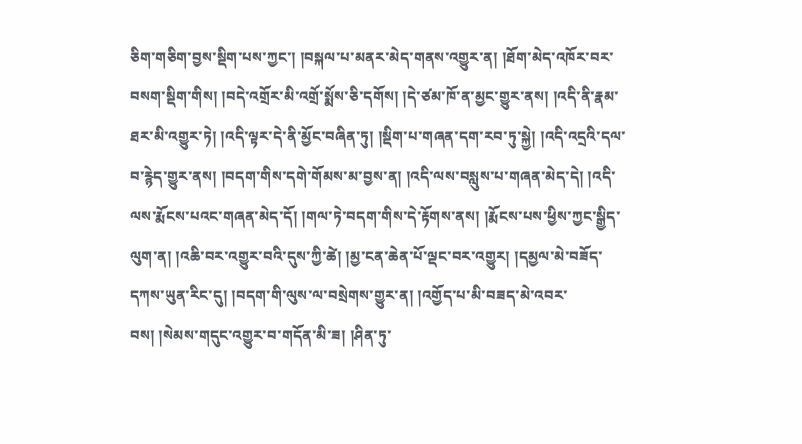ཅིག་གཅིག་བྱས་སྡིག་པས་ཀྱང་། །བསྐལ་པ་མནར་མེད་གནས་འགྱུར་ན། །ཐོག་མེད་འཁོར་བར་བསག་སྡིག་གིས། །བདེ་འགྲོར་མི་འགྲོ་སྨོས་ཅི་དགོས། །དེ་ཙམ་ཁོ་ན་མྱང་གྱུར་ནས། །འདི་ནི་རྣམ་ཐར་མི་འགྱུར་ཏེ། །འདི་ལྟར་དེ་ནི་མྱོང་བཞིན་ཏུ། །སྡིག་པ་གཞན་དག་རབ་ཏུ་སྐྱེ། །འདི་འདྲའི་དལ་བ་རྙེད་གྱུར་ནས། །བདག་གིས་དགེ་གོམས་མ་བྱས་ན། །འདི་ལས་བསླུས་པ་གཞན་མེད་དེ། །འདི་ལས་རྨོངས་པའང་གཞན་མེད་དོ། །གལ་ཏེ་བདག་གིས་དེ་རྟོགས་ནས། །རྨོངས་པས་ཕྱིས་ཀྱང་སྒྱིད་ལུག་ན། །འཆི་བར་འགྱུར་བའི་དུས་ཀྱི་ཚེ། །མྱ་ངན་ཆེན་པོ་ལྡང་བར་འགྱུར། །དམྱལ་མེ་བཟོད་དཀས་ཡུན་རིང་དུ། །བདག་གི་ལུས་ལ་བསྲེགས་གྱུར་ན། །འགྱོད་པ་མི་བཟད་མེ་འབར་བས། །སེམས་གདུང་འགྱུར་བ་གདོན་མི་ཟ། །ཤིན་ཏུ་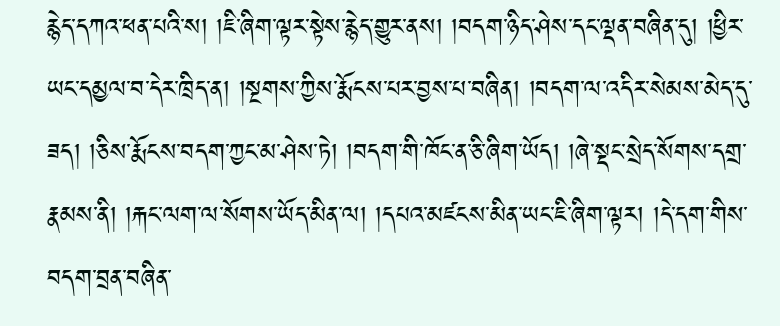རྙེད་དཀའ་ཕན་པའི་ས། །ཇི་ཞིག་ལྟར་སྟེས་རྙེད་གྱུར་ནས། །བདག་ཉིད་ཤེས་དང་ལྡན་བཞིན་དུ། །ཕྱིར་ཡང་དམྱལ་བ་དེར་ཁྲིད་ན། །སྔགས་ཀྱིས་རྨོངས་པར་བྱས་པ་བཞིན། །བདག་ལ་འདིར་སེམས་མེད་དུ་ཟད། །ཅིས་རྨོངས་བདག་ཀྱང་མ་ཤེས་ཏེ། །བདག་གི་ཁོང་ན་ཅི་ཞིག་ཡོད། །ཞེ་སྡང་སྲེད་སོགས་དགྲ་རྣམས་ནི། །རྐང་ལག་ལ་སོགས་ཡོད་མིན་ལ། །དཔའ་མཛངས་མིན་ཡང་ཇི་ཞིག་ལྟར། །དེ་དག་གིས་བདག་བྲན་བཞིན་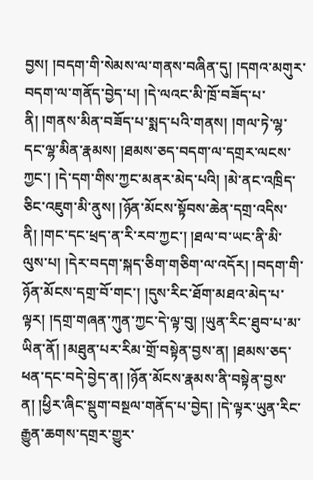བྱས། །བདག་གི་སེམས་ལ་གནས་བཞིན་དུ། །དགའ་མགུར་བདག་ལ་གནོད་བྱེད་པ། །དེ་ལའང་མི་ཁྲོ་བཟོད་པ་ནི། །གནས་མིན་བཟོད་པ་སྨད་པའི་གནས། །གལ་ཏེ་ལྷ་དང་ལྷ་མིན་རྣམས། །ཐམས་ཅད་བདག་ལ་དགྲར་ལངས་ཀྱང་། །དེ་དག་གིས་ཀྱང་མནར་མེད་པའི། །མེ་ནང་འཁྲིད་ཅིང་འཇུག་མི་ནུས། །ཉོན་མོངས་སྟོབས་ཆེན་དགྲ་འདིས་ནི། །གང་དང་ཕྲད་ན་རི་རབ་ཀྱང་། །ཐལ་བ་ཡང་ནི་མི་ལུས་པ། །དེར་བདག་སྐད་ཅིག་གཅིག་ལ་འདོར། །བདག་གི་ཉོན་མོངས་དགྲ་བོ་གང་། །དུས་རིང་ཐོག་མཐའ་མེད་པ་ལྟར། །དགྲ་གཞན་ཀུན་ཀྱང་དེ་ལྟ་བུ། །ཡུན་རིང་ཐུབ་པ་མ་ཡིན་ནོ། །མཐུན་པར་རིམ་གྲོ་བསྟེན་བྱས་ན། །ཐམས་ཅད་ཕན་དང་བདེ་བྱེད་ན། །ཉོན་མོངས་རྣམས་ནི་བསྟེན་བྱས་ན། །ཕྱིར་ཞིང་སྡུག་བསྔལ་གནོད་པ་བྱེད། །དེ་ལྟར་ཡུན་རིང་རྒྱུན་ཆགས་དགྲར་གྱུར་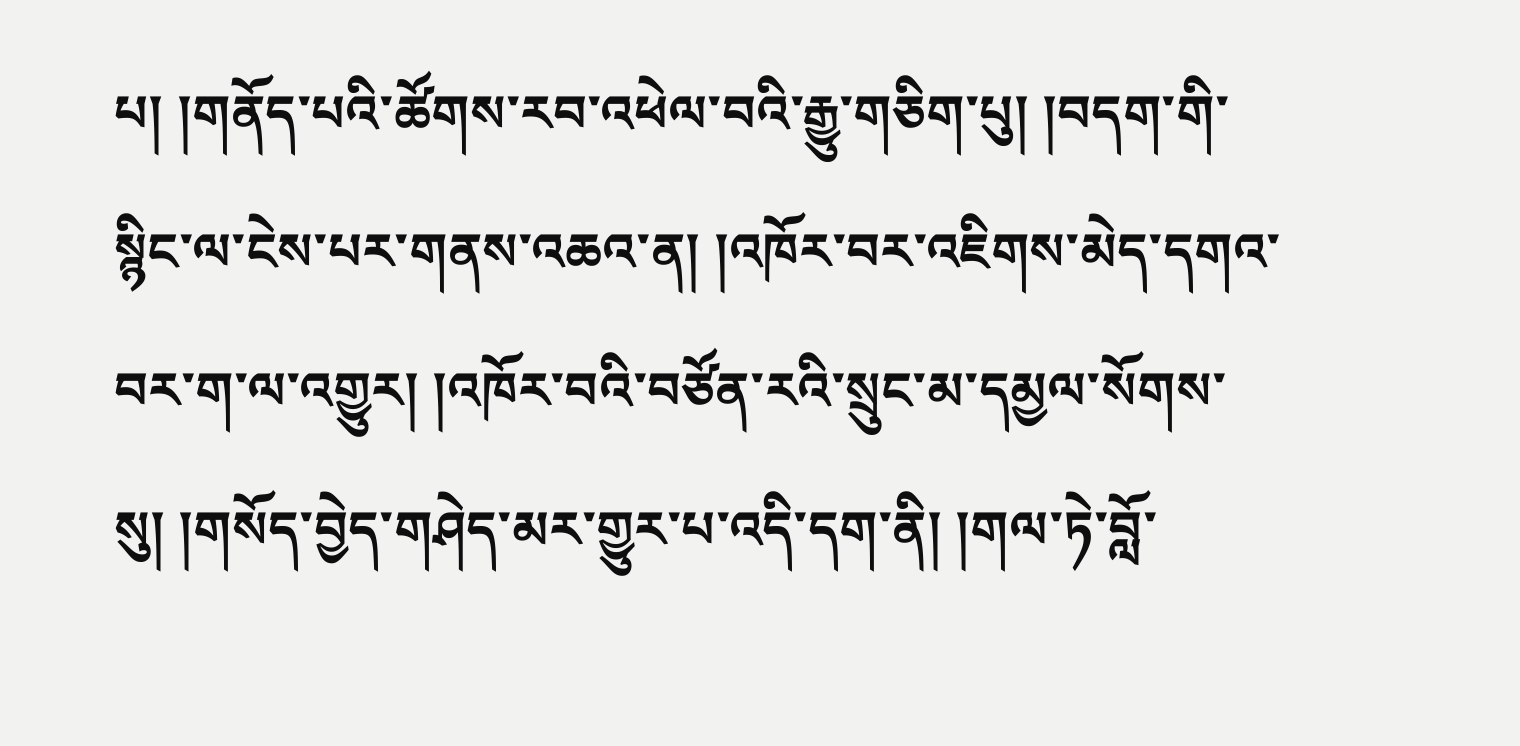པ། །གནོད་པའི་ཚོགས་རབ་འཕེལ་བའི་རྒྱུ་གཅིག་པུ། །བདག་གི་སྙིང་ལ་ངེས་པར་གནས་འཆའ་ན། །འཁོར་བར་འཇིགས་མེད་དགའ་བར་ག་ལ་འགྱུར། །འཁོར་བའི་བཙོན་རའི་སྲུང་མ་དམྱལ་སོགས་སུ། །གསོད་བྱེད་གཤེད་མར་གྱུར་པ་འདི་དག་ནི། །གལ་ཏེ་བློ་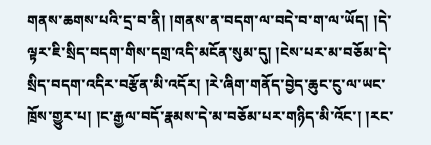གནས་ཆགས་པའི་དྲ་བ་ནི། །གནས་ན་བདག་ལ་བདེ་བ་ག་ལ་ཡོད། །དེ་ལྟར་ཇི་སྲིད་བདག་གིས་དགྲ་འདི་མངོན་སུམ་དུ། །ངེས་པར་མ་བཅོམ་དེ་སྲིད་བདག་འདིར་བརྩོན་མི་འདོར། །རེ་ཞིག་གནོད་བྱེད་ཆུང་ངུ་ལ་ཡང་ཁྲོས་གྱུར་པ། །ང་རྒྱལ་བདོ་རྣམས་དེ་མ་བཅོམ་པར་གཉིད་མི་འོང་། །རང་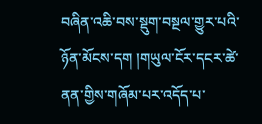བཞིན་འཆི་བས་སྡུག་བསྔལ་གྱུར་པའི་ཉོན་མོངས་དག །གཡུལ་ངོར་དངར་ཚེ་ནན་གྱིས་གཞོམ་པར་འདོད་པ་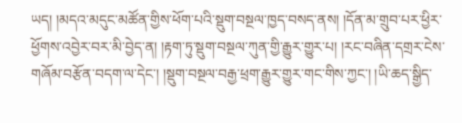ཡད། །མདའ་མདུང་མཚོན་གྱིས་ཕོག་པའི་སྡུག་བསྔལ་ཁྱད་བསད་ནས། །དོན་མ་གྲུབ་པར་ཕྱིར་ཕྱོགས་འབྱེར་བར་མི་བྱེད་ན། །རྟག་ཏུ་སྡུག་བསྔལ་ཀུན་གྱི་རྒྱུར་གྱུར་པ། །རང་བཞིན་དགྲར་ངེས་གཞོམ་བརྩོན་བདག་ལ་དེང་། །སྡུག་བསྔལ་བརྒྱ་ཕྲག་རྒྱུར་གྱུར་གང་གིས་ཀྱང་། །ཡི་ཆད་སྒྱིད་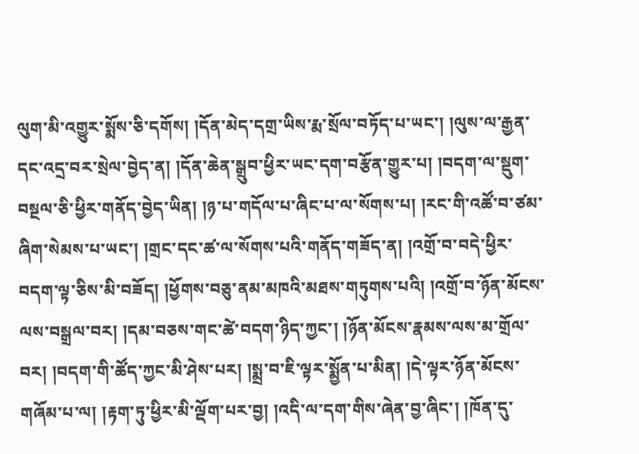ལུག་མི་འགྱུར་སྨོས་ཅི་དགོས། །དོན་མེད་དགྲ་ཡིས་རྨ་སྲོལ་བཏོད་པ་ཡང་། །ལུས་ལ་རྒྱན་དང་འདྲ་བར་སྲེལ་བྱེད་ན། །དོན་ཆེན་སྒྲུབ་ཕྱིར་ཡང་དག་བརྩོན་གྱུར་པ། །བདག་ལ་སྡུག་བསྔལ་ཅི་ཕྱིར་གནོད་བྱེད་ཡིན། །ཉ་པ་གདོལ་པ་ཞིང་པ་ལ་སོགས་པ། །རང་གི་འཚོ་བ་ཙམ་ཞིག་སེམས་པ་ཡང་། །གྲང་དང་ཚ་ལ་སོགས་པའི་གནོད་གཟོད་ན། །འགྲོ་བ་བདེ་ཕྱིར་བདག་ལྟ་ཅིས་མི་བཟོད། །ཕྱོགས་བཅུ་ནམ་མཁའི་མཐས་གཏུགས་པའི། །འགྲོ་བ་ཉོན་མོངས་ལས་བསྒྲལ་བར། །དམ་བཅས་གང་ཚེ་བདག་ཉིད་ཀྱང་། །ཉོན་མོངས་རྣམས་ལས་མ་གྲོལ་བར། །བདག་གི་ཚོད་ཀྱང་མི་ཤེས་པར། །སྨྲ་བ་ཇི་ལྟར་སྨྱོན་པ་མིན། །དེ་ལྟར་ཉོན་མོངས་གཞོམ་པ་ལ། །རྟག་ཏུ་ཕྱིར་མི་ལྡོག་པར་བྱ། །འདི་ལ་དག་གིས་ཞེན་བྱ་ཞིང་། །ཁོན་དུ་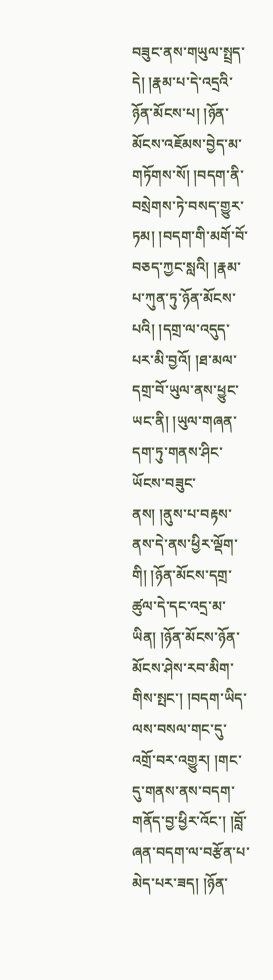བཟུང་ནས་གཡུལ་སྤྲད་དེ། །རྣམ་པ་དེ་འདྲའི་ཉོན་མོངས་པ། །ཉོན་མོངས་འཇོམས་བྱེད་མ་གཏོགས་སོ། །བདག་ནི་བསྲེགས་ཏེ་བསད་གྱུར་ཏམ། །བདག་གི་མགོ་བོ་བཅད་ཀྱང་སླའི། །རྣམ་པ་ཀུན་ཏུ་ཉོན་མོངས་པའི། །དགྲ་ལ་འདུད་པར་མི་བྱའོ། །ཐ་མལ་དགྲ་བོ་ཡུལ་ནས་ཕྱུང་ཡང་ནི། །ཡུལ་གཞན་དག་ཏུ་གནས་ཤིང་ཡོངས་བཟུང་ནས། །ནུས་པ་བརྟས་ནས་དེ་ནས་ཕྱིར་ལྡོག་གི། །ཉོན་མོངས་དགྲ་ཚུལ་དེ་དང་འདྲ་མ་ཡིན། །ཉོན་མོངས་ཉོན་མོངས་ཤེས་རབ་མིག་གིས་སྤང་། །བདག་ཡིད་ལས་བསལ་གང་དུ་འགྲོ་བར་འགྱུར། །གང་དུ་གནས་ནས་བདག་གནོད་བྱ་ཕྱིར་འོང་། །བློ་ཞན་བདག་ལ་བརྩོན་པ་མེད་པར་ཟད། །ཉོན་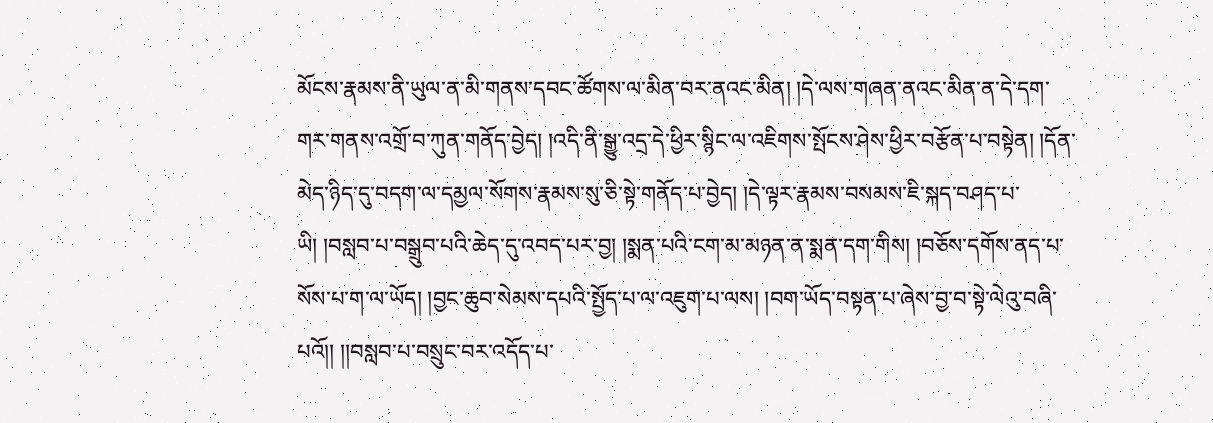མོངས་རྣམས་ནི་ཡུལ་ན་མི་གནས་དབང་ཚོགས་ལ་མིན་བར་ནའང་མིན། །དེ་ལས་གཞན་ནའང་མིན་ན་དེ་དག་གར་གནས་འགྲོ་བ་ཀུན་གནོད་བྱེད། །འདི་ནི་སྒྱུ་འདྲ་དེ་ཕྱིར་སྙིང་ལ་འཇིགས་སྤོངས་ཤེས་ཕྱིར་བརྩོན་པ་བསྟེན། །དོན་མེད་ཉིད་དུ་བདག་ལ་དམྱལ་སོགས་རྣམས་སུ་ཅི་སྟེ་གནོད་པ་བྱེད། །དེ་ལྟར་རྣམས་བསམས་ཇི་སྐད་བཤད་པ་ཡི། །བསླབ་པ་བསྒྲུབ་པའི་ཆེད་དུ་འབད་པར་བྱ། །སྨན་པའི་ངག་མ་མཉན་ན་སྨན་དག་གིས། །བཅོས་དགོས་ནད་པ་སོས་པ་ག་ལ་ཡོད། །བྱང་ཆུབ་སེམས་དཔའི་སྤྱོད་པ་ལ་འཇུག་པ་ལས། །བག་ཡོད་བསྟན་པ་ཞེས་བྱ་བ་སྟེ་ལེའུ་བཞི་པའོ།། །།བསླབ་པ་བསྲུང་བར་འདོད་པ་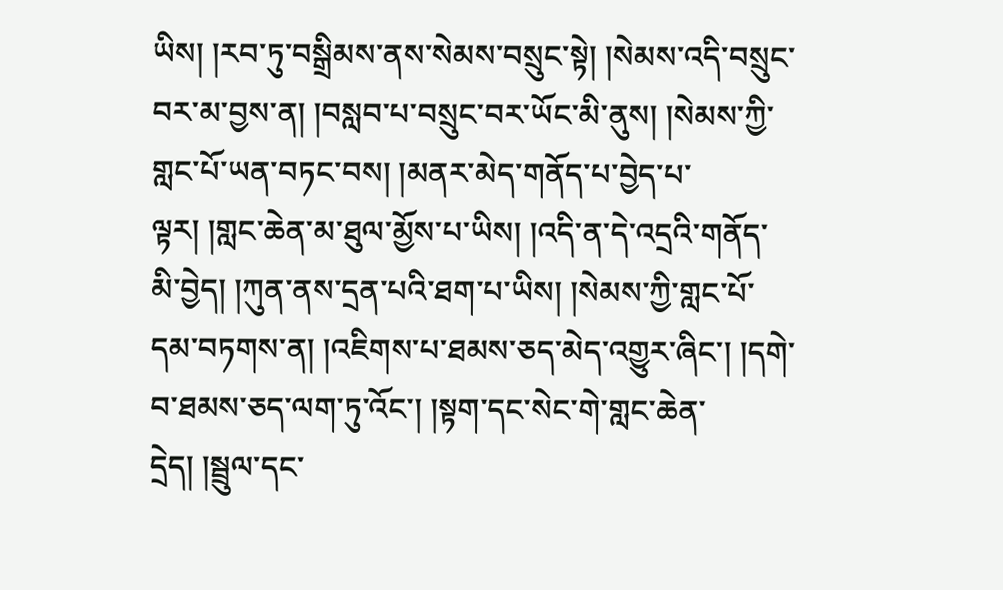ཡིས། །རབ་ཏུ་བསྒྲིམས་ནས་སེམས་བསྲུང་སྟེ། །སེམས་འདི་བསྲུང་བར་མ་བྱས་ན། །བསླབ་པ་བསྲུང་བར་ཡོང་མི་ནུས། །སེམས་ཀྱི་གླང་པོ་ཡན་བཏང་བས། །མནར་མེད་གནོད་པ་བྱེད་པ་ལྟར། །གླང་ཆེན་མ་ཐུལ་མྱོས་པ་ཡིས། །འདི་ན་དེ་འདྲའི་གནོད་མི་བྱེད། །ཀུན་ནས་དྲན་པའི་ཐག་པ་ཡིས། །སེམས་ཀྱི་གླང་པོ་དམ་བཏགས་ན། །འཇིགས་པ་ཐམས་ཅད་མེད་འགྱུར་ཞིང་། །དགེ་བ་ཐམས་ཅད་ལག་ཏུ་འོང་། །སྟག་དང་སེང་གེ་གླང་ཆེན་དྲེད། །སྦྲུལ་དང་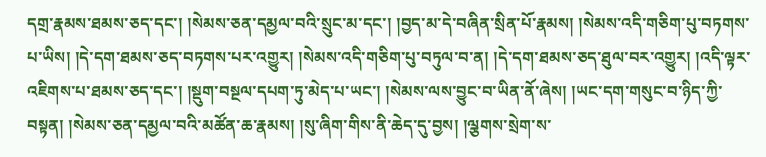དགྲ་རྣམས་ཐམས་ཅད་དང་། །སེམས་ཅན་དམྱལ་བའི་སྲུང་མ་དང་། །བྱད་མ་དེ་བཞིན་སྲིན་པོ་རྣམས། །སེམས་འདི་གཅིག་པུ་བཏགས་པ་ཡིས། །དེ་དག་ཐམས་ཅད་བཏགས་པར་འགྱུར། །སེམས་འདི་གཅིག་པུ་བཏུལ་བ་ན། །དེ་དག་ཐམས་ཅད་ཐུལ་བར་འགྱུར། །འདི་ལྟར་འཇིགས་པ་ཐམས་ཅད་དང་། །སྡུག་བསྔལ་དཔག་ཏུ་མེད་པ་ཡང་། །སེམས་ལས་བྱུང་བ་ཡིན་ནོ་ཞེས། །ཡང་དག་གསུང་བ་ཉིད་ཀྱི་བསྟན། །སེམས་ཅན་དམྱལ་བའི་མཚོན་ཆ་རྣམས། །སུ་ཞིག་གིས་ནི་ཆེད་དུ་བྱས། །ལྕགས་སྲེག་ས་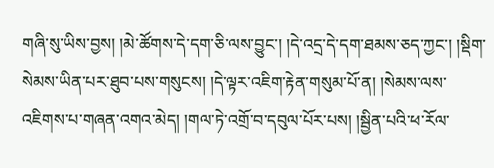གཞི་སུ་ཡིས་བྱས། །མེ་ཚོགས་དེ་དག་ཅི་ལས་བྱུང་། །དེ་འདྲ་དེ་དག་ཐམས་ཅད་ཀྱང་། །སྡིག་སེམས་ཡིན་པར་ཐུབ་པས་གསུངས། །དེ་ལྟར་འཇིག་རྟེན་གསུམ་པོ་ན། །སེམས་ལས་འཇིགས་པ་གཞན་འགའ་མེད། །གལ་ཏེ་འགྲོ་བ་དབུལ་པོར་པས། །སྦྱིན་པའི་ཕ་རོལ་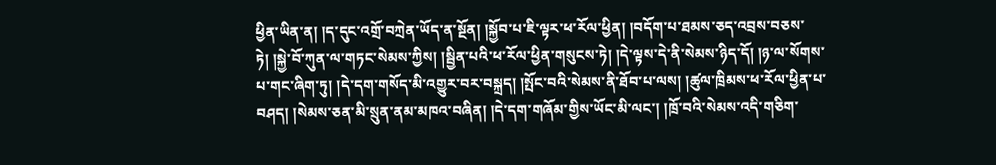ཕྱིན་ཡིན་ན། །ད་དུང་འགྲོ་བཀྲེན་ཡོད་ན་སྔོན། །སྐྱོབ་པ་ཇི་ལྟར་ཕ་རོལ་ཕྱིན། །བདོག་པ་ཐམས་ཅད་འབྲས་བཅས་ཏེ། །སྐྱེ་བོ་ཀུན་ལ་གཏང་སེམས་ཀྱིས། །སྦྱིན་པའི་ཕ་རོལ་ཕྱིན་གསུངས་ཏེ། །དེ་ལྟས་དེ་ནི་སེམས་ཉིད་དོ། །ཉ་ལ་སོགས་པ་གང་ཞིག་ཏུ། །དེ་དག་གསོད་མི་འགྱུར་བར་བསྐྲད། །སྤོང་བའི་སེམས་ནི་ཐོབ་པ་ལས། །ཚུལ་ཁྲིམས་ཕ་རོལ་ཕྱིན་པ་བཤད། །སེམས་ཅན་མི་སྲུན་ནམ་མཁའ་བཞིན། །དེ་དག་གཞོམ་གྱིས་ཡོང་མི་ལང་། །ཁྲོ་བའི་སེམས་འདི་གཅིག་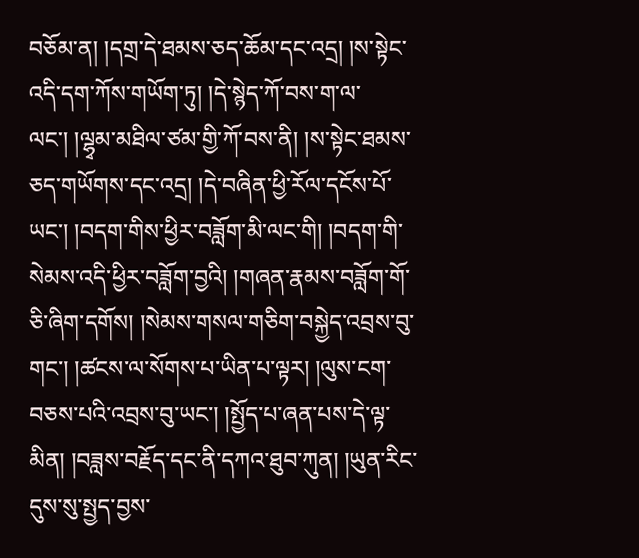བཅོམ་ན། །དགྲ་དེ་ཐམས་ཅད་ཆོམ་དང་འདྲ། །ས་སྟེང་འདི་དག་ཀོས་གཡོག་ཏུ། །དེ་སྙེད་ཀོ་བས་ག་ལ་ལང་། །ལྷྭམ་མཐིལ་ཙམ་གྱི་ཀོ་བས་ནི། །ས་སྟེང་ཐམས་ཅད་གཡོགས་དང་འདྲ། །དེ་བཞིན་ཕྱི་རོལ་དངོས་པོ་ཡང་། །བདག་གིས་ཕྱིར་བཟློག་མི་ལང་གི། །བདག་གི་སེམས་འདི་ཕྱིར་བཟློག་བྱའི། །གཞན་རྣམས་བཟློག་གོ་ཅི་ཞིག་དགོས། །སེམས་གསལ་གཅིག་བསྐྱེད་འབྲས་བུ་གང་། །ཚངས་ལ་སོགས་པ་ཡིན་པ་ལྟར། །ལུས་ངག་བཅས་པའི་འབྲས་བུ་ཡང་། །སྤྱོད་པ་ཞན་པས་དེ་ལྟ་མིན། །བཟླས་བརྗོད་དང་ནི་དཀའ་ཐུབ་ཀུན། །ཡུན་རིང་དུས་སུ་སྤྱད་བྱས་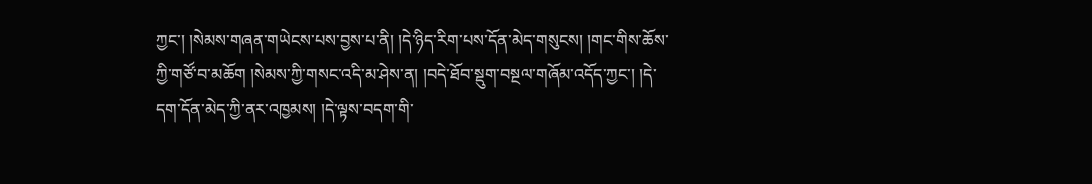ཀྱང་། །སེམས་གཞན་གཡེངས་པས་བྱས་པ་ནི། །དེ་ཉིད་རིག་པས་དོན་མེད་གསུངས། །གང་གིས་ཆོས་ཀྱི་གཙོ་བ་མཆོག །སེམས་ཀྱི་གསང་འདི་མ་ཤེས་ན། །བདེ་ཐོབ་སྡུག་བསྔལ་གཞོམ་འདོད་ཀྱང་། །དེ་དག་དོན་མེད་ཀྱི་ནར་འཁྱམས། །དེ་ལྟས་བདག་གི་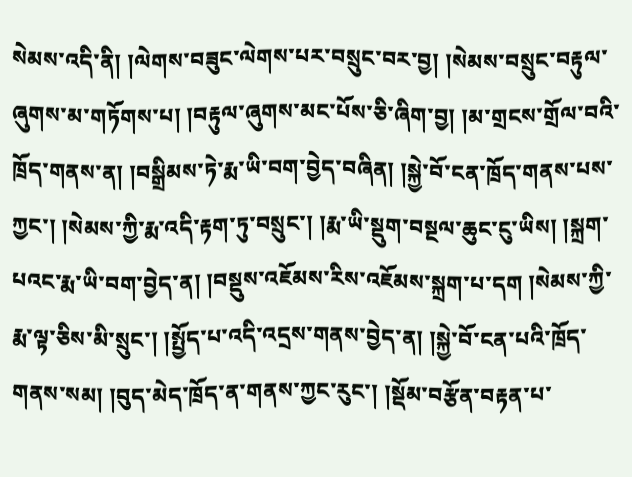སེམས་འདི་ནི། །ལེགས་བཟུང་ལེགས་པར་བསྲུང་བར་བྱ། །སེམས་བསྲུང་བརྟུལ་ཞུགས་མ་གཏོགས་པ། །བརྟུལ་ཞུགས་མང་པོས་ཅི་ཞིག་བྱ། །མ་གྲངས་གྲོལ་བའི་ཁྲོད་གནས་ན། །བསྒྲིམས་ཏེ་རྨ་ཡི་བག་བྱེད་བཞིན། །སྐྱེ་བོ་ངན་ཁྲོད་གནས་པས་ཀྱང་། །སེམས་ཀྱི་རྨ་འདི་རྟག་ཏུ་བསྲུང་། །རྨ་ཡི་སྡུག་བསྔལ་ཆུང་ངུ་ཡིས། །སྐྲག་པའང་རྨ་ཡི་བག་བྱེད་ན། །བསྡུས་འཇོམས་རིས་འཇོམས་སྐྲག་པ་དག །སེམས་ཀྱི་རྨ་ལྟ་ཅིས་མི་སྲུང་། །སྤྱོད་པ་འདི་འདྲས་གནས་བྱེད་ན། །སྐྱེ་བོ་ངན་པའི་ཁྲོད་གནས་སམ། །བུད་མེད་ཁྲོད་ན་གནས་ཀྱང་རུང་། །སྡོམ་བརྩོན་བརྟན་པ་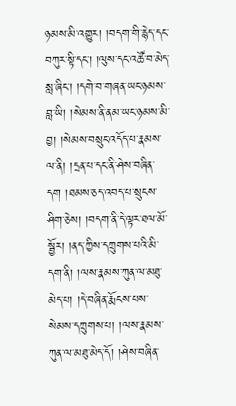ཉམས་མི་འགྱུར། །བདག་གི་རྙེད་དང་བཀུར་སྟི་དང་། །ལུས་དང་འཚོ་བ་མེད་སླ་ཞིང་། །དགེ་བ་གཞན་ཡང་ཉམས་བླ་ཡི། །སེམས་ནི་ནམ་ཡང་ཉམས་མི་བྱ། །སེམས་བསྲུང་འདོད་པ་རྣམས་ལ་ནི། །དྲན་པ་དང་ནི་ཤེས་བཞིན་དག །ཐམས་ཅད་འབད་པ་སྲུངས་ཤིག་ཅེས། །བདག་ནི་དེ་ལྟར་ཐལ་མོ་སྦྱོར། །ནད་ཀྱིས་དཀྲུགས་པའི་མི་དག་ནི། །ལས་རྣམས་ཀུན་ལ་མཐུ་མེད་པ། །དེ་བཞིན་རྨོངས་པས་སེམས་དཀྲུགས་པ། །ལས་རྣམས་ཀུན་ལ་མཐུ་མེད་དོ། །ཤེས་བཞིན་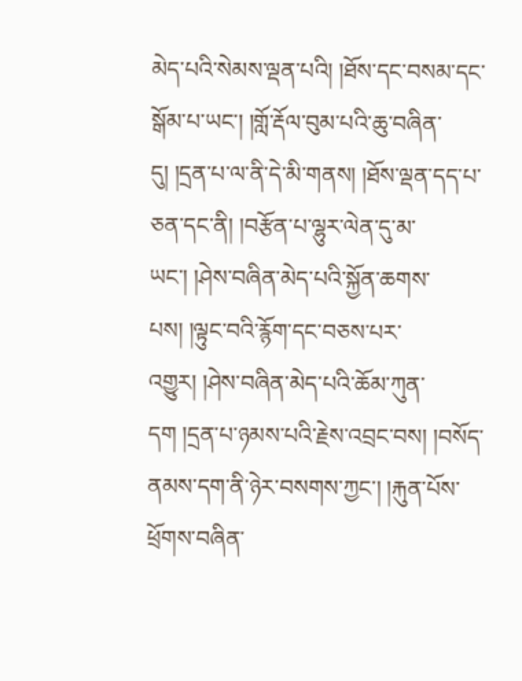མེད་པའི་སེམས་ལྡན་པའི། །ཐོས་དང་བསམ་དང་སྒོམ་པ་ཡང་། །གློ་རྡོལ་བུམ་པའི་ཆུ་བཞིན་དུ། །དྲན་པ་ལ་ནི་དེ་མི་གནས། །ཐོས་ལྡན་དད་པ་ཅན་དང་ནི། །བརྩོན་པ་ལྷུར་ལེན་དུ་མ་ཡང་། །ཤེས་བཞིན་མེད་པའི་སྐྱོན་ཆགས་པས། །ལྟུང་བའི་རྙོག་དང་བཅས་པར་འགྱུར། །ཤེས་བཞིན་མེད་པའི་ཆོམ་ཀུན་དག །དྲན་པ་ཉམས་པའི་རྗེས་འབྲང་བས། །བསོད་ནམས་དག་ནི་ཉེར་བསགས་ཀྱང་། །རྐུན་པོས་ཕྲོགས་བཞིན་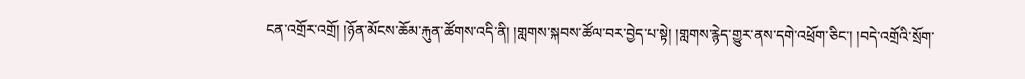ངན་འགྲོར་འགྲོ། །ཉོན་མོངས་ཆོམ་རྐུན་ཚོགས་འདི་ནི། །གླགས་སྐབས་ཚོལ་བར་བྱེད་པ་སྟེ། །གླགས་རྙེད་གྱུར་ནས་དགེ་འཕྲོག་ཅིང་། །བདེ་འགྲོའི་སྲོག་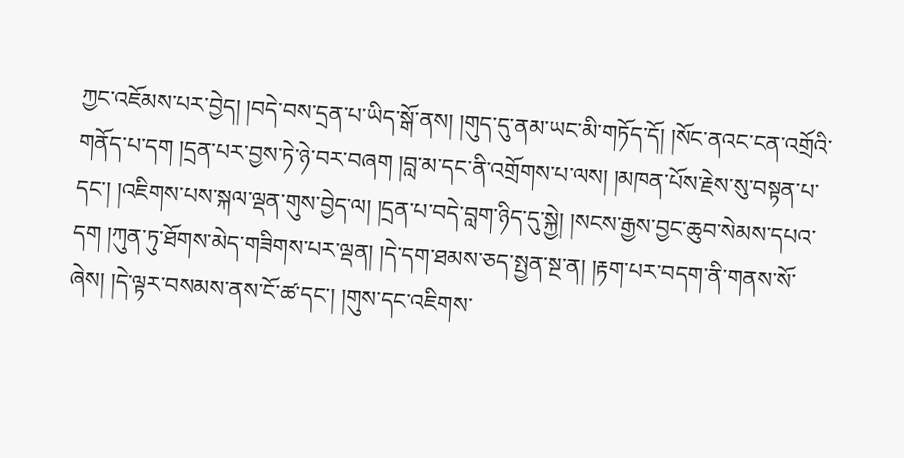ཀྱང་འཇོམས་པར་བྱེད། །བདེ་བས་དྲན་པ་ཡིད་སྒོ་ནས། །གུད་དུ་ནམ་ཡང་མི་གཏོད་དོ། །སོང་ནའང་ངན་འགྲོའི་གནོད་པ་དག །དྲན་པར་བྱས་ཏེ་ཉེ་བར་བཞག །བླ་མ་དང་ནི་འགྲོགས་པ་ལས། །མཁན་པོས་རྗེས་སུ་བསྟན་པ་དང་། །འཇིགས་པས་སྐལ་ལྡན་གུས་བྱེད་ལ། །དྲན་པ་བདེ་བླག་ཉིད་དུ་སྐྱེ། །སངས་རྒྱས་བྱང་ཆུབ་སེམས་དཔའ་དག །ཀུན་ཏུ་ཐོགས་མེད་གཟིགས་པར་ལྡན། །དེ་དག་ཐམས་ཅད་སྤྱན་སྔ་ན། །རྟག་པར་བདག་ནི་གནས་སོ་ཞེས། །དེ་ལྟར་བསམས་ནས་ངོ་ཚ་དང་། །གུས་དང་འཇིགས་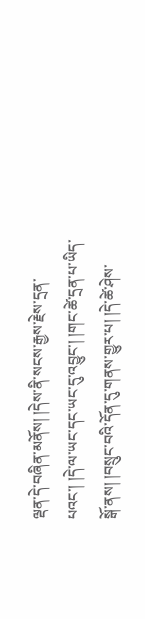ལྡན་དེ་བཞིན་མནོས། །དེས་ནི་སངས་རྒྱས་རྗེས་དྲན་པའང་། །དེ་ལ་ཡང་དང་ཡང་དུ་འབྱུང་། །གང་ཚེ་དྲན་པ་ཡིད་སྒོ་ནས། །བསྲུང་བའི་དོན་དུ་གནས་གྱུར་པ། །དེ་ཚེ་ཤེས་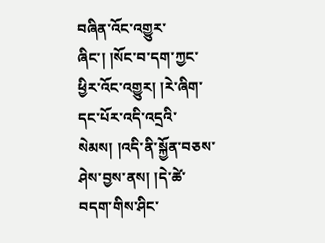བཞིན་འོང་འགྱུར་ཞིང་། །སོང་བ་དག་ཀྱང་ཕྱིར་འོང་འགྱུར། །རེ་ཞིག་དང་པོར་འདི་འདྲའི་སེམས། །འདི་ནི་སྐྱོན་བཅས་ཤེས་བྱས་ནས། །དེ་ཚེ་བདག་གིས་ཤིང་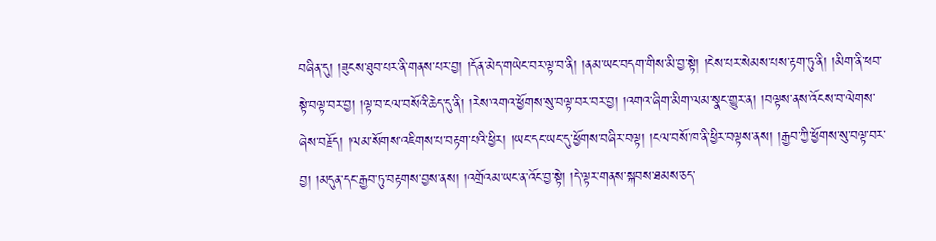བཞིན་དུ། །ཟུངས་ཐུབ་པར་ནི་གནས་པར་བྱ། །དོན་མེད་གཡེང་བར་ལྟ་བ་ནི། །ནམ་ཡང་བདག་གིས་མི་བྱ་སྟེ། །ངེས་པར་སེམས་པས་རྟག་ཏུ་ནི། །མིག་ནི་ཕབ་སྟེ་བལྟ་བར་བྱ། །ལྟ་བ་ངལ་བསོའི་ཆེད་དུ་ནི། །རེས་འགའ་ཕྱོགས་སུ་བལྟ་བར་བར་བྱ། །འགའ་ཞིག་མིག་ལམ་སྣང་གྱུར་ན། །བལྟས་ནས་འོངས་བ་ལེགས་ཞེས་བརྗོད། །ལམ་སོགས་འཇིགས་པ་བརྟག་པའི་ཕྱིར། །ཡང་དང་ཡང་དུ་ཕྱོགས་བཞིར་བལྟ། །ངལ་བསོ་ཁ་ནི་ཕྱིར་བལྟས་ནས། །རྒྱབ་ཀྱི་ཕྱོགས་སུ་བལྟ་བར་བྱ། །མདུན་དང་རྒྱབ་ཏུ་བརྟགས་བྱས་ནས། །འགྲོའམ་ཡང་ན་འོང་བྱ་སྟེ། །དེ་ལྟར་གནས་སྐབས་ཐམས་ཅད་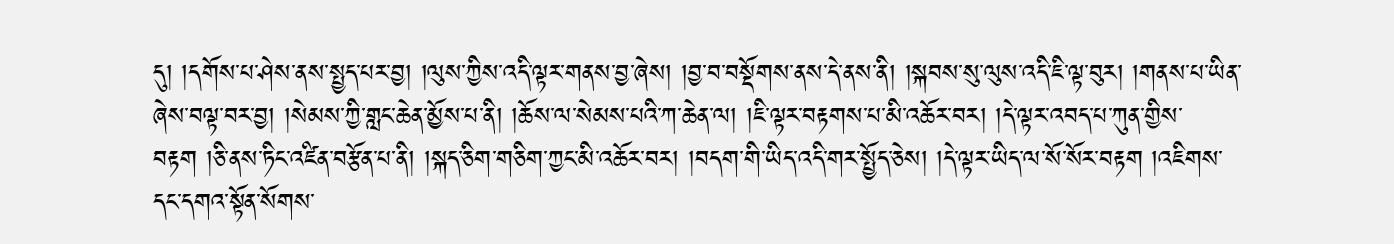དུ། །དགོས་པ་ཤེས་ནས་སྤྱད་པར་བྱ། །ལུས་ཀྱིས་འདི་ལྟར་གནས་བྱ་ཞེས། །བྱ་བ་བསྡོགས་ནས་དེ་ནས་ནི། །སྐབས་སུ་ལུས་འདི་ཇི་ལྟ་བུར། །གནས་པ་ཡིན་ཞེས་བལྟ་བར་བྱ། །སེམས་ཀྱི་གླང་ཆེན་མྱོས་པ་ནི། །ཆོས་ལ་སེམས་པའི་ཀ་ཆེན་ལ། །ཇི་ལྟར་བརྟགས་པ་མི་འཆོར་བར། །དེ་ལྟར་འབད་པ་ཀུན་གྱིས་བརྟག །ཅི་ནས་ཏིང་འཛིན་བརྩོན་པ་ནི། །སྐད་ཅིག་གཅིག་ཀྱང་མི་འཆོར་བར། །བདག་གི་ཡིད་འདི་གར་སྤྱོད་ཅེས། །དེ་ལྟར་ཡིད་ལ་སོ་སོར་བརྟག །འཇིགས་དང་དགའ་སྟོན་སོགས་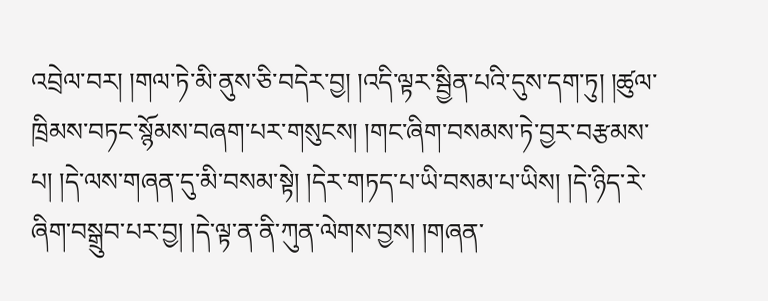འབྲེལ་བར། །གལ་ཏེ་མི་ནུས་ཅི་བདེར་བྱ། །འདི་ལྟར་སྦྱིན་པའི་དུས་དག་ཏུ། །ཚུལ་ཁྲིམས་བཏང་སྙོམས་བཞག་པར་གསུངས། །གང་ཞིག་བསམས་ཏེ་བྱར་བརྩམས་པ། །དེ་ལས་གཞན་དུ་མི་བསམ་སྟེ། །དེར་གཏད་པ་ཡི་བསམ་པ་ཡིས། །དེ་ཉིད་རེ་ཞིག་བསྒྲུབ་པར་བྱ། །དེ་ལྟ་ན་ནི་ཀུན་ལེགས་བྱས། །གཞན་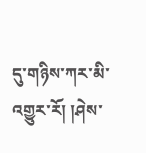དུ་གཉིས་ཀར་མི་འགྱུར་རོ། །ཤེས་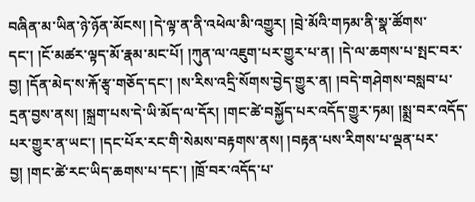བཞིན་མ་ཡིན་ཉེ་ཉོན་མོངས། །དེ་ལྟ་ན་ནི་འཕེལ་མི་འགྱུར། །བྲེ་མོའི་གཏམ་ནི་སྣ་ཚོགས་དང་། །ངོ་མཚར་ལྟད་མོ་རྣམ་མང་པོ། །ཀུན་ལ་འཇུག་པར་གྱུར་པ་ན། །དེ་ལ་ཆགས་པ་སྤང་བར་བྱ། །དོན་མེད་ས་རྐོ་རྩྭ་གཅོད་དང་། །ས་རིས་འདྲི་སོགས་བྱེད་གྱུར་ན། །བདེ་གཤེགས་བསླབ་པ་དྲན་བྱས་ནས། །སྐྲག་པས་དེ་ཡི་མོད་ལ་དོར། །གང་ཚེ་བསྐྱོད་པར་འདོད་གྱུར་ཏམ། །སྨྲ་བར་འདོད་པར་གྱུར་ན་ཡང་། །དང་པོར་རང་གི་སེམས་བརྟགས་ནས། །བརྟན་པས་རིགས་པ་ལྡན་པར་བྱ། །གང་ཚེ་རང་ཡིད་ཆགས་པ་དང་། །ཁྲོ་བར་འདོད་པ་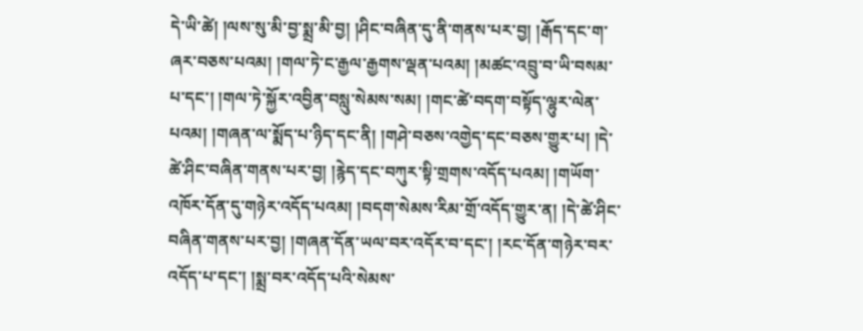དེ་ཡི་ཚེ། །ལས་སུ་མི་བྱ་སྨྲ་མི་བྱ། །ཤིང་བཞིན་དུ་ནི་གནས་པར་བྱ། །རྒོད་དང་ག་ཞར་བཅས་པའམ། །གལ་ཏེ་ང་རྒྱལ་རྒྱགས་ལྡན་པའམ། །མཚང་འབྲུ་བ་ཡི་བསམ་པ་དང་། །གལ་ཏེ་སྐྱོར་འབྱིན་བསླུ་སེམས་སམ། །གང་ཚེ་བདག་བསྟོད་ལྷུར་ལེན་པའམ། །གཞན་ལ་སྨོད་པ་ཉིད་དང་ནི། །གཤེ་བཅས་འགྱེད་དང་བཅས་གྱུར་པ། །དེ་ཚེ་ཤིང་བཞིན་གནས་པར་བྱ། །རྙེད་དང་བཀུར་སྟི་གྲགས་འདོད་པའམ། །གཡོག་འཁོར་དོན་དུ་གཉེར་འདོད་པའམ། །བདག་སེམས་རིམ་གྲོ་འདོད་གྱུར་ན། །དེ་ཚེ་ཤིང་བཞིན་གནས་པར་བྱ། །གཞན་དོན་ཡལ་བར་འདོར་བ་དང་། །རང་དོན་གཉེར་བར་འདོད་པ་དང་། །སྨྲ་བར་འདོད་པའི་སེམས་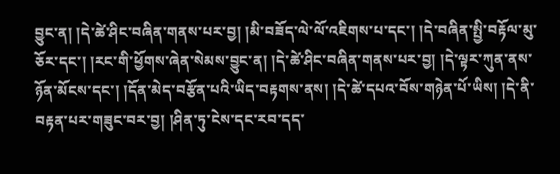བྱུང་ན། །དེ་ཚེ་ཤིང་བཞིན་གནས་པར་བྱ། །མི་བཟོད་ལེ་ལོ་འཇིགས་པ་དང་། །དེ་བཞིན་སྤྱི་བརྟོལ་མུ་ཅོར་དང་། །རང་གི་ཕྱོགས་ཞེན་སེམས་བྱུང་ན། །དེ་ཚེ་ཤིང་བཞིན་གནས་པར་བྱ། །དེ་ལྟར་ཀུན་ནས་ཉོན་མོངས་དང་། །དོན་མེད་བརྩོན་པའི་ཡིད་བརྟགས་ནས། །དེ་ཚེ་དཔའ་བོས་གཉེན་པོ་ཡིས། །དེ་ནི་བརྟན་པར་གཟུང་བར་བྱ། །ཤིན་ཏུ་ངེས་དང་རབ་དད་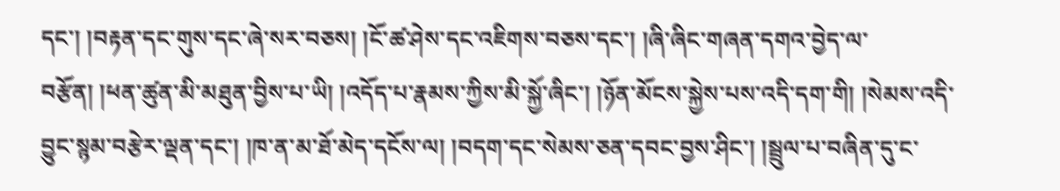དང་། །བརྟན་དང་གུས་དང་ཞེ་སར་བཅས། །ངོ་ཚ་ཤེས་དང་འཇིགས་བཅས་དང་། །ཞི་ཞིང་གཞན་དགའ་བྱེད་ལ་བརྩོན། །ཕན་ཚུན་མི་མཐུན་བྱིས་པ་ཡི། །འདོད་པ་རྣམས་ཀྱིས་མི་སྐྱོ་ཞིང་། །ཉོན་མོངས་སྐྱེས་པས་འདི་དག་གི། །སེམས་འདི་བྱུང་སྙམ་བརྩེར་ལྡན་དང་། །ཁ་ན་མ་ཐོ་མེད་དངོས་ལ། །བདག་དང་སེམས་ཅན་དབང་བྱས་ཤིང་། །སྦྲུལ་པ་བཞིན་དུ་ང་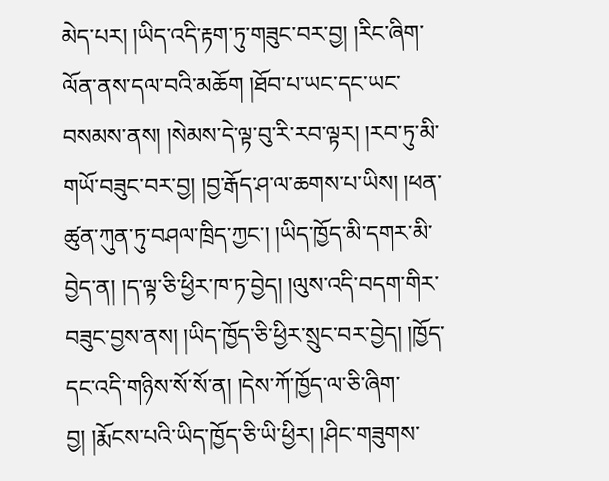མེད་པར། །ཡིད་འདི་རྟག་ཏུ་གཟུང་བར་བྱ། །རིང་ཞིག་ལོན་ནས་དལ་བའི་མཆོག །ཐོབ་པ་ཡང་དང་ཡང་བསམས་ནས། །སེམས་དེ་ལྟ་བུ་རི་རབ་ལྟར། །རབ་ཏུ་མི་གཡོ་བཟུང་བར་བྱ། །བྱ་རྒོད་ཤ་ལ་ཆགས་པ་ཡིས། །ཕན་ཚུན་ཀུན་ཏུ་བཤལ་ཁྲིད་ཀྱང་། །ཡིད་ཁྱོད་མི་དགར་མི་བྱེད་ན། །ད་ལྟ་ཅི་ཕྱིར་ཁ་ཏ་བྱེད། །ལུས་འདི་བདག་གིར་བཟུང་བྱས་ནས། །ཡིད་ཁྱོད་ཅི་ཕྱིར་སྲུང་བར་བྱེད། །ཁྱོད་དང་འདི་གཉིས་སོ་སོ་ན། །དེས་ཀོ་ཁྱོད་ལ་ཅི་ཞིག་བྱ། །རྨོངས་པའི་ཡིད་ཁྱོད་ཅི་ཡི་ཕྱིར། །ཤིང་གཟུགས་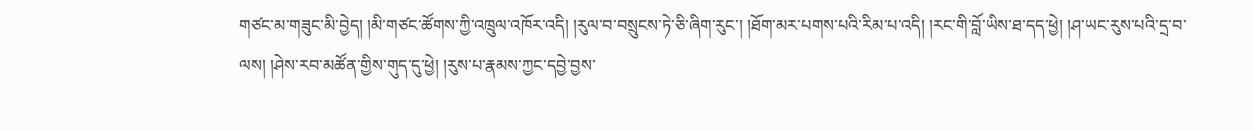གཙང་མ་གཟུང་མི་བྱེད། །མི་གཙང་ཚོགས་ཀྱི་འཁྲུལ་འཁོར་འདི། །རུལ་བ་བསྲུངས་ཏེ་ཅི་ཞིག་རུང་། །ཐོག་མར་པགས་པའི་རིམ་པ་འདི། །རང་གི་བློ་ཡིས་ཐ་དད་ཕྱེ། །ཤ་ཡང་རུས་པའི་དྲ་བ་ལས། །ཤེས་རབ་མཚོན་གྱིས་གུད་དུ་ཕྱེ། །རུས་པ་རྣམས་ཀྱང་དབྱེ་བྱས་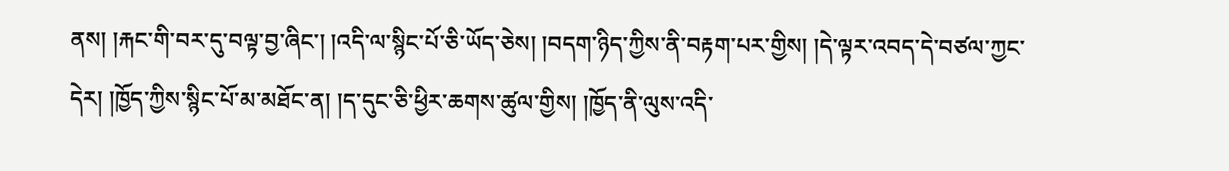ནས། །རྐང་གི་བར་དུ་བལྟ་བྱ་ཞིང་། །འདི་ལ་སྙིང་པོ་ཅི་ཡོད་ཅེས། །བདག་ཉིད་ཀྱིས་ནི་བརྟག་པར་གྱིས། །དེ་ལྟར་འབད་དེ་བཙལ་ཀྱང་དེར། །ཁྱོད་ཀྱིས་སྙིང་པོ་མ་མཐོང་ན། །ད་དུང་ཅི་ཕྱིར་ཆགས་ཚུལ་གྱིས། །ཁྱོད་ནི་ལུས་འདི་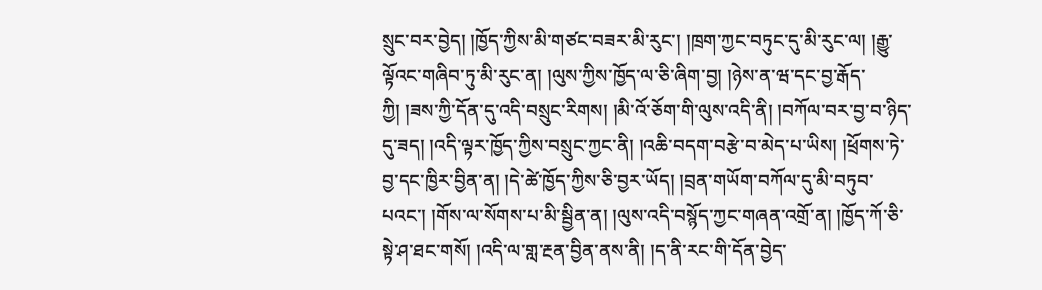སྲུང་བར་བྱེད། །ཁྱོད་ཀྱིས་མི་གཙང་བཟར་མི་རུང་། །ཁྲག་ཀྱང་བཏུང་དུ་མི་རུང་ལ། །རྒྱུ་ལྟོའང་གཞིབ་ཏུ་མི་རུང་ན། །ལུས་ཀྱིས་ཁྱོད་ལ་ཅི་ཞིག་བྱ། །ཉེས་ན་ཝ་དང་བྱ་རྒོད་ཀྱི། །ཟས་ཀྱི་དོན་དུ་འདི་བསྲུང་རིགས། །མི་འོ་ཅོག་གི་ལུས་འདི་ནི། །བཀོལ་བར་བྱ་བ་ཉིད་དུ་ཟད། །འདི་ལྟར་ཁྱོད་ཀྱིས་བསྲུང་ཀྱང་ནི། །འཆི་བདག་བརྩེ་བ་མེད་པ་ཡིས། །ཕྲོགས་ཏེ་བྱ་དང་ཁྱིར་བྱིན་ན། །དེ་ཚེ་ཁྱོད་ཀྱིས་ཅི་བྱར་ཡོད། །བྲན་གཡོག་བཀོལ་དུ་མི་བཏུབ་པའང་། །གོས་ལ་སོགས་པ་མི་སྦྱིན་ན། །ལུས་འདི་བསྙོད་ཀྱང་གཞན་འགྲོ་ན། །ཁྱོད་ཀོ་ཅི་སྟེ་ཤ་ཐང་གསོ། །འདི་ལ་གླ་རྔན་བྱིན་ནས་ནི། །ད་ནི་རང་གི་དོན་བྱེད་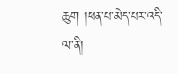ཆུག །ཕན་པ་མེད་པར་འདི་ལ་ནི།